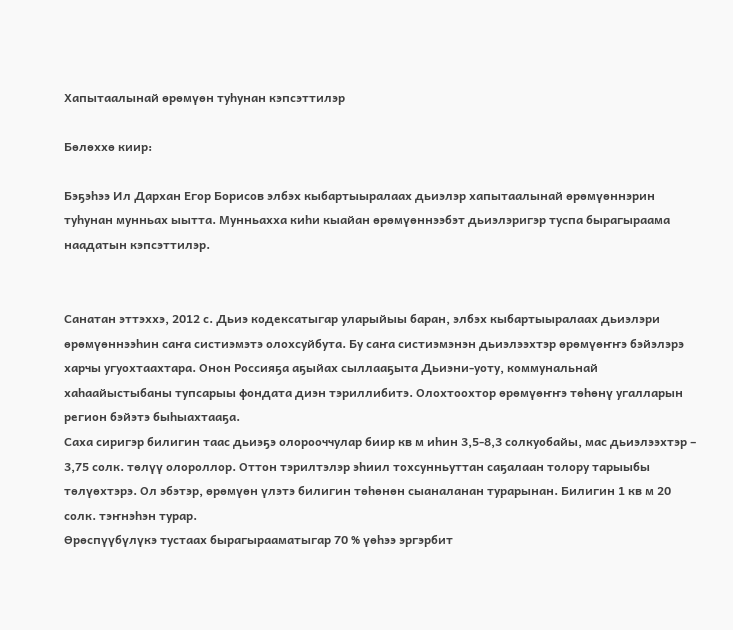Хапытаалынай өрөмүөн туһунан кэпсэттилэр

Бөлөххө киир:

Бэҕэһээ Ил Дархан Егор Борисов элбэх кыбартыыралаах дьиэлэр хапытаалынай өрөмүөннэрин туһунан мунньах ыытта. Мунньахха киһи кыайан өрөмүөннээбэт дьиэлэригэр туспа бырагыраама наадатын кэпсэттилэр.


Санатан эттэххэ, 2012 с. Дьиэ кодексатыгар уларыйыы баран, элбэх кыбартыыралаах дьиэлэри өрөмүөннээһин саҥа систиэмэтэ олохсуйбута. Бу саҥа систиэмэнэн дьиэлээхтэр өрөмүөҥҥэ бэйэлэрэ харчы угуохтаахтара. Онон Россияҕа аҕыйах сыллааҕыта Дьиэни-уоту, коммунальнай хаһаайыстыбаны тупсарыы фондата диэн тэриллибитэ. Олохтоохтор өрөмүөҥҥэ төһөнү угалларын регион бэйэтэ быһыахтааҕа.
Саха сиригэр билигин таас дьиэҕэ олорооччулар биир кв м иһин 3,5-8,3 солкуобайы, мас дьиэлээхтэр – 3,75 солк. төлүү олороллор. Оттон тэрилтэлэр эһиил тохсунньуттан саҕалаан толору тарыыбы төлүөхтэрэ. Ол эбэтэр, өрөмүөн үлэтэ билигин төһөнөн сыаналанан турарынан. Билигин 1 кв м 20 солк. тэҥнэһэн турар.
Өрөспүүбүлүкэ тустаах бырагырааматыгар 70 % үөһээ эргэрбит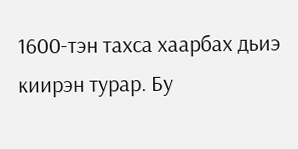1600-тэн тахса хаарбах дьиэ киирэн турар. Бу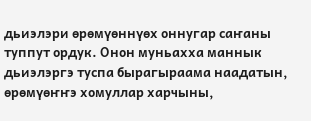дьиэлэри өрөмүөннүөх оннугар саҥаны туппут ордук. Онон муньахха маннык дьиэлэргэ туспа бырагыраама наадатын, өрөмүөҥҥэ хомуллар харчыны,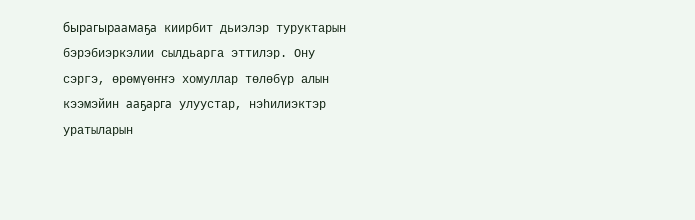бырагыраамаҕа киирбит дьиэлэр туруктарын бэрэбиэркэлии сылдьарга эттилэр. Ону сэргэ, өрөмүөҥҥэ хомуллар төлөбүр алын кээмэйин ааҕарга улуустар, нэһилиэктэр уратыларын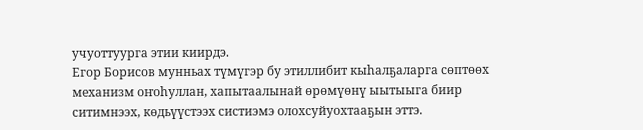учуоттуурга этии киирдэ.
Егор Борисов мунньах түмүгэр бу этиллибит кыһалҕаларга сөптөөх механизм оҥоһуллан, хапытаалынай өрөмүөнү ыытыыга биир ситимнээх, көдьүүстээх систиэмэ олохсуйуохтааҕын эттэ.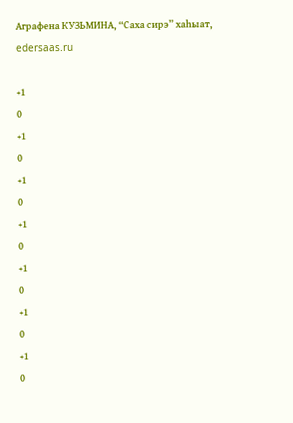Аграфена КУЗЬМИНА, “Саха сирэ” хаһыат, edersaas.ru

+1
0
+1
0
+1
0
+1
0
+1
0
+1
0
+1
0